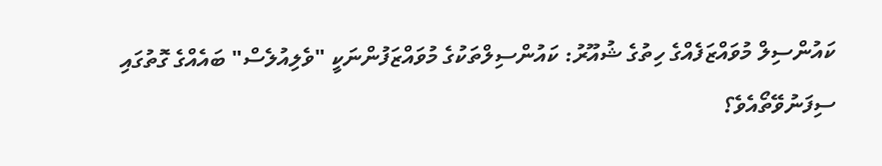ކައުންސިލް މުވައްޒަފެއްގެ ހިތުގެ ޝުއޫރު: ކައުންސިލްތަކުގެ މުވައްޒަފުންނަކީ "ވެލިއުލެސް" ބައެއްގެ ގޮތުގައި ސިފަނުވޭތޯއެވެ؟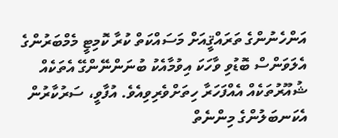އަންހެނުންގެ ތަރައްޤީއަށް މަސައްކަތް ކުރާ ކޮމިޓީ މެމްބަރުންގެ އެލަވަންސް ބޮޑުވި ވާހަކަ އިވުމާއެކު ބުނަންނޭންގޭ އެތަކެއް ޝުއޫރުތަކެއް އެއްފަހަރާ ހިތަށްވެރިވިއެވެ. އުފާވީ، ސަރުކާރުން އެކަނބަލުންގެ މިންނެތް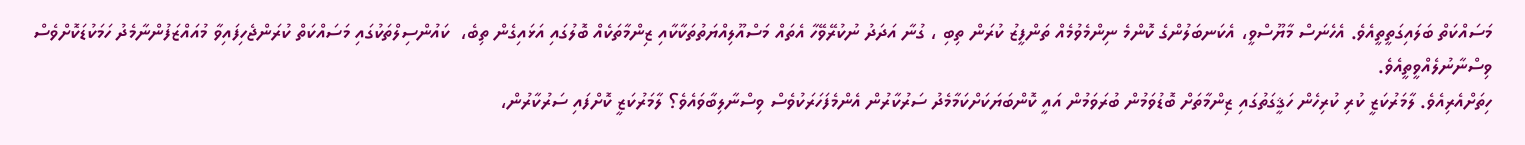މަސައްކަތް ބަލައިގަތީތީއެވެ. އެހެނަސް މާޔޫސްވީ، އެކަނބަލުންގެ ކޮންމެ ނިންމެވުމެއް ތަންފީޒު ކުރަން ތިބި ، ގުނާ އަދަދު ނުކުރޭވޭހާ އެތައް މަސްއޫލިއްޔަތުތަކާކާއި ޒިންމާތަކެއް ބޮލުގައި އަޅައިގެން ތިބެ،  ކައުންސިލްތަކުގައި މަސައްކަތް ކުރަންޖެހިފައިވާ މުއައްޒަފުންނާމެދު ހަމަކުޑަކޮށްވެސް ވިސްނާނުލެއްވީތީއެވެ.
ހިތަށްއެރިއެވެ. ލާމަރުކަޒީ ކުރި ކުރިހެން ހަޤީގަތުގައި ޒިންމާތަށް ބޮޑުވަމުން ބުރަވަމުން އައީ ކޮންބަޔަކަށްކަމާމެދު ސަރުކާރުން އެންމެފަހަރަކުވެސް ވިސްނާލިބާވައެވެ؟ ލާމަރުކަޒީ ކޮށްފައި ސަރުކާރުން،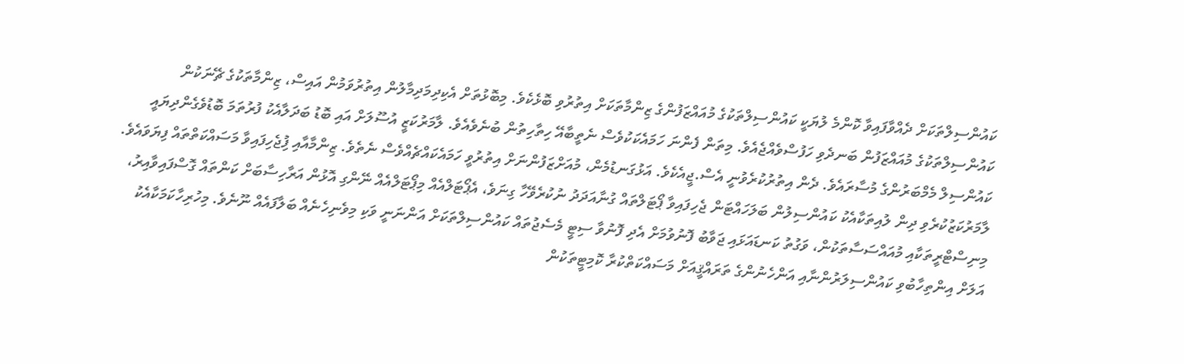ކައުންސިލްތަކަށް ދެއްވާފައިވާ ކޮންމެ ލުޔަކީ ކައުންސިލްތަކުގެ މުއައްޒަފުންގެ ޒިންމާތަކަށް އިތުރުވި ބޮޅެކެވެ. މިބޮޅުތަށް އެކިދިމަދިމާލުން އިތުރުވަމުން އައިސް، ޒިންމާތަކުގެ ޗޭނަކުން ކައުންސިލްތަކުގެ މުއައްޒަފުން ބަނދެވި ހަފުސްވެއްޖެއެވެ. މިތަން ފެންނަ ހަމައެކަކުވެސް ނެތީބާއޭ ހިތާހިތުން ބުނެވެއެވެ. ލާމަރުކަޒީ އުސޫލަށް އައި ބޮޑު ބަދަލާއެކު ފުރުތަމަ ބޮޑުވެގެންދިޔައީ ކައުންސިލް މެމްބަރުންގެ މުސާރައެވެ. ދެން އިތުރުކުރެވުނީ އެސް.ޖީއެކެވެ. އަޅުގަނޑުމެން، މުއަށްޒަފުންނަށް އިތުރުވީ ހަމައެކައްޗެއްވެސް ނެތެވެ. ޒިންމާއާއި ފުިޖެހިފައިވާ މަސައްކަތްތައް ފިޔަވައެވެ.
ލާމަރުކަޒުކުރެވި ދިން ލުއިތަކާއެކު ކައުންސިލުން ބަލަހައްޓަން ޖެހިފައިވާ ޕޯޓަލްތައް ގުނާއަދަދު ނުކުރެވޭހާ ގިނަވެ، އެޕޯޓަލްއެއް މިޕޯޓަލްއެއް ނޭންގި އޮޅުން އަރާހިސާބަށް ކަންތައް ގޮސްފައިވާއިރު، މިނިސްޓްރީތަކާއި މުއައްސަސާތަކުން، ވަގުތު ކަނޑައަޅައި ޖަވާބު ފޮނުވުމަށް އެދި ފޮނުވާ ސިޓީ މެސެޖުތައް ކައުންސިލްތަކަށް އަންނަނީ ވަކި މިވެނިހެނެއް ބަލާފައެއް ނޫނެވެ. މިހުރިހާކަމަކާއެކު އަލަށް އިންތިހާބުވި ކައުންސިލަރުންނާއި އަންހެނުންގެ ތަރައްޤީއަށް މަސައްކަތްކުރާ ކޮމިޓީތަކުން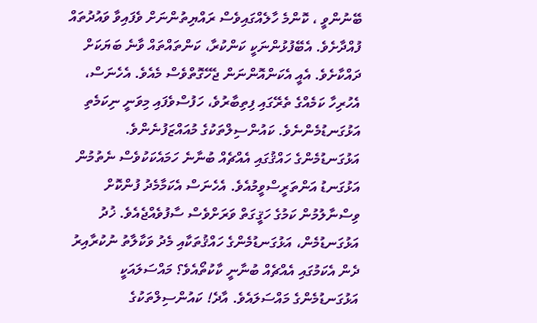ބޭނުންވީ ، ކޮންމެ ހާލެއްގައިވެސް ރައްޔިތުންނަށް ވެފައިވާ ވައުދުތައް ފުއްދާށެވެ. އެބޭފުޅުންނަކީ ކަންކުރާ، ކަންތައްތައް ވާނެ ބަޔަކަށް ދައްކާށެވެ. އެއީ އެކަންއޮންނަން ޖެހޭގޮތްވެސް މެއެވެ. އެހެނަސް، އެހުރިހާ ކަމެއްގެ ތެރޭގައި ފިތިބާރުވެ، ހަފުސްވެފައި މިވަނީ ނިކަމެތި އަޅުގަނޑުމެންނެވެ. ކައުންސިލްތަކުގެ މުއައްޒަފުނެންވެ.
އަޅުގަނޑުމެންގެ ހައްޤުގައި އެއްޗެއް ބުނާނެ ހަމައެކަކުވެސް ނެތުމުން އަޅުގަނޑު އަންތަރީސްވީމުއެވެ. އެހެނަސް އެކަމާމެދު ފުންކޮށް ވިސްނާލުމުން ކަމުގެ ހަޤީގަތް ވަރަށްވެސް ސާފުވެއްޖެއެވެ. ޚުދު އަޅުގަނޑުމެން، އަޅުގަނޑުމެންގެ ހައްޤުތަކާއި މެދު ވަކާލާތު ނުކުރާއިރު ދެން އެކަމުގައި އެއްޗެއް ބުނާނީ ކާކުތޯއެވެ؟ މައްސަލައަކީ އަޅުގަނޑުމެންގެ މައްސަލައެވެ. އާދެ! ކައުންސިލްތަކުގެ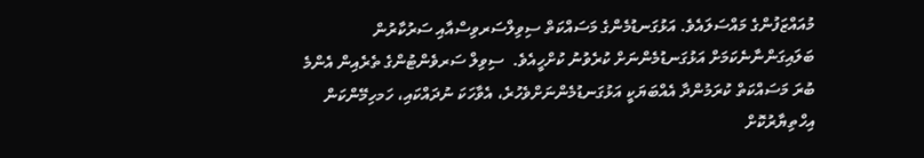މުއައްޒަފުންގެ މައްސަލައެވެ. އަޅުގަނޑުމެންގެ މަސައްކަތް ސިވިލްސަރވިސްއާއި ސަރުކާރުން ބަލައިގަންނާނެކަމަށް އަޅުގަނޑުމެންނަށް ކުރެވުނު ކުށްހީއެވެ.  ސިވިލް ސަރވެންޓުންގެ ތެރެއިން އެންމެ ބުރަ މަސައްކަތް ކުރަމުންދާ އެއްބަޔަކީ އަޅުގަނޑުމެންނަށްވެހުރެ، އެވާހަކަ ނުދައްކައި، ހަމހިމޭންކަން އިހްތިޔާރުކޮށް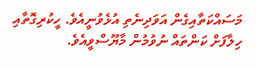މަސައްކަތާއިގެން އަވަދިނެތި އުޅެވުނީއެވެ. ހީކުރިގޮތާއި ހިލާފަށް ކަންތައް ނުވުމުން މާޔޫސްވީއެވެ.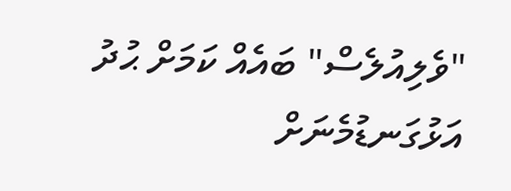"ވެލިއުލެސް" ބައެއް ކަމަށް ޙުދު އަޅުގަނޑުމެނަށް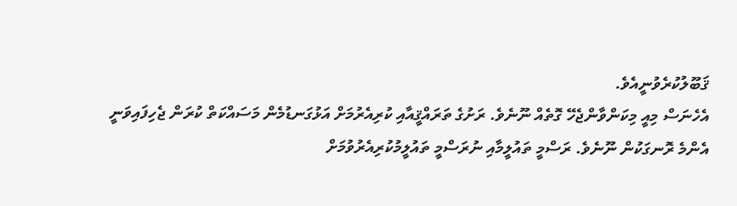ޤަބޫލުކުރެވުނީއެވެ.
އެހެނަސް މިއީ މިކަންވާންޖެހޭ ގޮތެއް ނޫނެވެ. ރަށުގެ ތަރައްޤީއާއި ކުރިއެރުމަށް އަޅުގަނޑުމެން މަސައްކަތް ކުރަން ޖެހިފައިވަނީ އެންމެ ރޮނގަކުން ނޫނެވެ. ރަސްމީ ތައުލީމާއި ނުރަސްމީ ތައުލީމުކުރިއެރުވުމަށް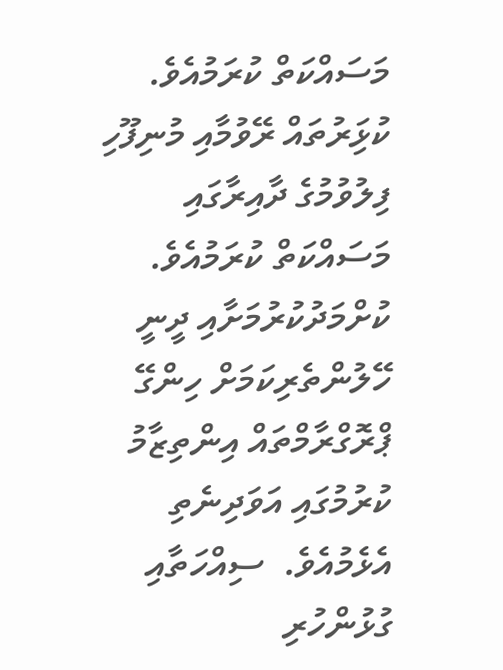މަސައްކަތް ކުރަމުއެވެ. ކުޅިަރުތައް ރޭވުމާއި މުނިފޫހި ފިލުވުމުގެ ދާއިރާގައި މަސައްކަތް ކުރަމުއެވެ. ކުށްމަދުކުރުމަށާއި ދީނީ ހޭލުންތެރިކަމަށް ހިންގޭ ޕްރޮގްރާމްތައް އިންތިޒާމު ކުރުމުގައި އަވަދިނެތި އެޅެމުއެވެ.  ސިއްހަތާއި ގުޅުންހުރި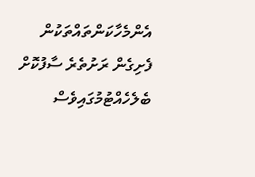އެންމެހާކަންތައްތަކުން ފެށިގެން ރަށުތެރެ ސާފުކޮށް ބެލެހެއްޓުމުގައިވެސް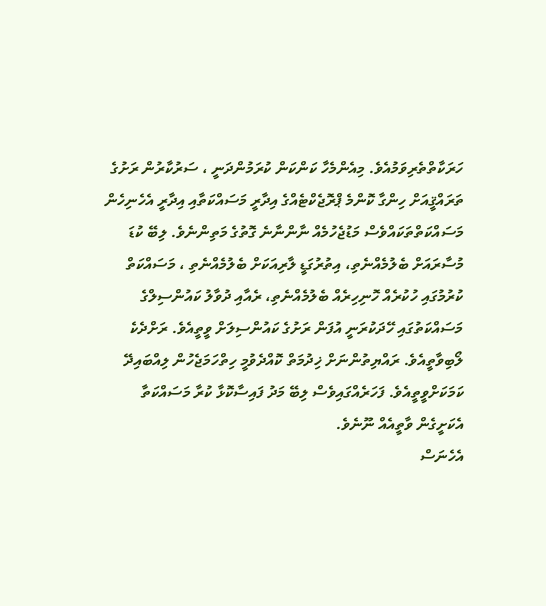ހަރަކާތްތެރިވަމުއެވެ. މިއެންމެހާ ކަންކަން ކުރަމުންދަނީ ، ސަރުކާރުން ރަށުގެ ތަރައްޤީއަށް ހިންގާ ކޮންމެ ޕްރޮޖެކްޓެއްގެ އިދާރީ މަސައްކަތާއި އިދާރީ އެހެނިހެން މަސައްކަތްތަކައްވެސް މަޑުޖެހުމެއް ނާންނާނެ ގޮތުގެ މަތިންނެވެ. ލިބޭ ކުޑަ މުސާރައަށް ބެލުމެއްނެތި، އިތުރުގަޑީ ލާރިއަކަށް ބެލުމެއްނެތި ، މަސައްކަތް ކުރުމުގައި ހުކުރެއް ހޮނިހިރެއް ބެލުމެއްނެތި، ރެއާއި ދުވާލު ކައުންސިލްގެ މަސައްކަތުގައި ހޭދަކުރަނީ އުފަން ރަށުގެ ކައުންސިލަށް ވީތީއެވެ. ރަށްދެކެ ލޯބިވާތީއެވެ. ރައްޔިތުންނަށް ޚިދުމަތް ކޮއްދެވުމީ ހިތްހަމަޖެހުން ލިއްބައިދޭ ކަމަކަށްވީތީއެވެ. ފަހަރެއްގައިވެސް ލިބޭ މަދު ފައިސާކޮޅާ ކުރާ މަސައްކަތާ އެކަށީގެން ވާތީއެއް ނޫނެވެ.
އެހެނަސް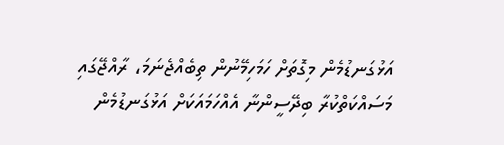އަޅުގަނޑުމެން މިގޮތަށް ހަމަހިމޭނުން ތިބެއްޖެނަމަ، ރާއްޖޭގައި މަސައްކަތްކުރާ ބިދޭސީންނާ އެއްހަމައަކަށް އަޅުގަނޑުމެން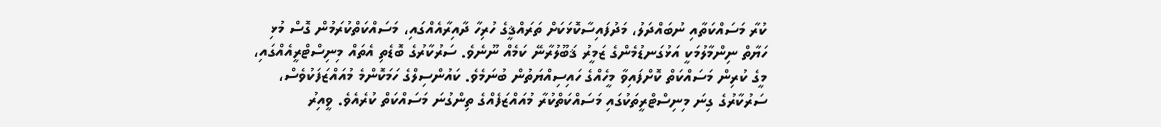ކުރާ މަސައްކަތާއި ނުބައްދަލު، މަދުފައިސާކޮޅަކަށް ތަރައްޤީގެ ހުރިހާ ދާއިރާއެއްގައި، މަސައްކަތްކުރަމުން ގޮސް މުޅި ހަޔާތް ނިންމާލުމަކީ އަޅުގަނޑުމެންގެ ޒަމީރު ޤަބޫލުރާނޭ ކަމެއް ނޫނެވެ. ސަރުކާރުގެ ބޮޑެތި އެތައް މިނިސްޓްރީއެއްގައި، މީގެ ކުރިން މަސައްކަތް ކޮށްފައިވާ މީހެއްގެ ހައިސިއްޔަތުން ބުނަމެވެ. ކައުންސިލްގެ ހަމަކޮންމެ މުއައްޒަފަކުވެސް، ސަރުކާރުގެ ގިނަ މިނިސްޓްރީތަކުގައި މަސައްކަތްކުރާ މުއައްޒަފެއްގެ ތިންގުނަ މަސައްކަތް ކުރެއެވެ. ވީއިރު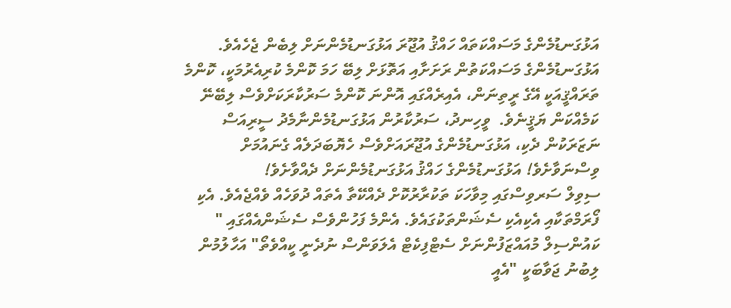އަޅުގަނޑުމެންގެ މަސައްކަތައް ހައްޤު އުޖޫރަ އަޅުގަނޑުމެންނަށް ލިބެން ޖެހެއެވެ. އަޅުގަނޑުމެންގެ މަސައްކަތުން ރަށަށާއި އަތޮޅަށް ލިބޭ ހަމަ ކޮންމެ ކުރިއެރުމަކީ، ކޮންމެ ތަރައްޤީއަކީ އޭގެ ރީތިނަން، އެއިރެއްގައި އޮންނަ ކޮންމެ ސަރުކާރަކަށްވެސް ލިބޭނޭ ކަމެއްކަން ޔަޤީނެވެ.  ވީހިނދު، ސަރުކާރުން އަޅުގަނޑުމެންނާމެދު ސީރިއަސް ނަޒަރަކުން ދެކި، އަޅުގަނޑުމެންގެ އުޖޫރައަށްވެސް ހެޔޮބަދަލެއް ގެނައުމަށް ވިސްނަވާށެވެ! އަޅުގަނޑުމެންގެ ހައްޤު އަޅުގަނޑުމެންނަށް ދެއްވާށެވެ!
ސިވިލް ސަރވިސްގައި މިވާހަކަ ތަކުރާރުކޮށް ދެއްކޭތާ އެތައް ދުވަހެއް ވެއްޖެއެވެ. އެކި ފޯރަމްތަކާއި އެކިއެކި ސެޝަންތަކުގައެވެ. އެންމެ ފަހުންވެސް ސެޝަންއެއްގައި " ކައުންސިލް މުއައްޒަފުންނަށް ސެޓްފިކެޓް އެލަވަންސް ނުދެނީ ކީއްވެތޯ" އަހާލުމުން ލިބުނު ޖަވާބަކީ "އެއީ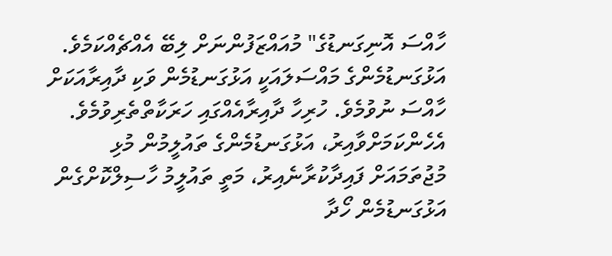ހާއްސަ އޮނިގަނޑުގެ" މުއައްޒަފުންނަށް ލިބޭ އެއްޗެއްކަމެވެ. އަޅުގަނޑުމެންގެ މައްސަލައަކީ އަޅުގަނޑުމެން ވަކި ދާއިރާއަކަށް ހާއްސަ ނުވުމެވެ. ހުރިހާ ދާއިރާއެއްގައި ހަރަކާތްތެރިވުމެވެ. އެހެންކަމަށްވާއިރު، އަޅުގަނޑުމެންގެ ތައުލީމުން މުޅި މުޖުތަމައަށް ފައިދާކުރާނެއިރު، މަތީ ތައުލީމު ހާސިލްކޮށްގެން އަޅުގަނޑުމެން ހޯދާ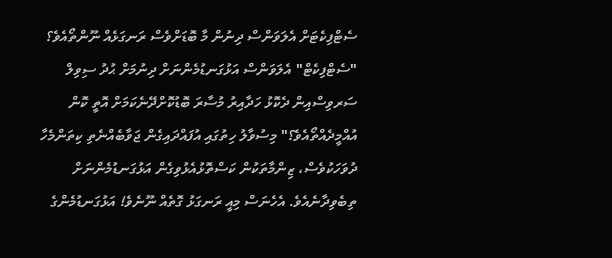ސެޓްފިކެޓަށް އެލަވަންސް ދިނުން މާ ބޮޑަށްވެސް ރަނގަޅެއް ނޫންތޯއެވެ؟
"ސެޓްފިކެޓް" އެލަވަންސް އަޅުގަނޑުމެންނަށް ދިނުމަށް ޙުދު ސިވިލް ސަރވިސްއިން ދެކޮޅު ހަދާއިރު މުސާރަ ބޮޑުކޮށްދޭނެކަމަށް އޮތީ ކޮން އުއްމީދެއްތޯއެވެ؟" މިސުވާލު ހިތުގައި އުފައްދައިގެން ޖަވާބެއްނެތި ކިތަންމެހާ ދުވަހަކުވެސް، ޒިންމާތަކުން ކަސްތޮޅުއެޅުވިގެން އަޅުގަނޑުމެންނަށް ތިބެވިދާނެއެވެ. އެހެނަސް މިއީ ރަނގަޅު ގޮތެއް ނޫނެވެ! އަޅުގަނޑުމެންގެ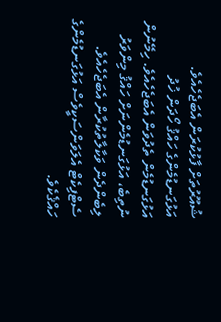ޝުއޫރުތަށް ފާޅުކުރަން އެބަޖެހެއެވެ. އަޅުގަނޑުމެންގެ ހައްޤު ހޯދަން ޚުދު އަޅުގަނޑުމެން ތެދުވަން އެބަޖެހެއެވެ. ހިމޭނުން ނުތިބެ، އަޅުގަނޑުމެންނަށް ހައްޤު މިންވަރު ލިބެންދެން ވަކާލާތުކުރާން އެބަޖެހެއެވެ.
ސެޓްފިކެޓް އެލަވަންސަކީވެސް އަޅުގަނޑުމެންގެ ހައްޤެކެވެ.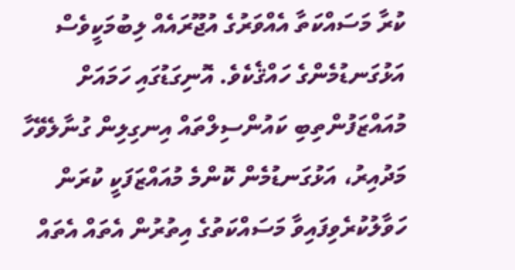ކުރާ މަސައްކަތާ އެއްވަރުގެ އުޖޫރައެއް ލިބުމަކީވެސް އަޅުގަނޑުމެންގެ ހައްޤެކެވެ. އޮނިގަޑުގައި ހަމައަށް މުއައްޒަފުންތިބި ކައުންސިލްތައް އިނގިލިން ގުނާލެވޭހާ މަދުއިރު، އަޅުގަނޑުމެން ކޮންމެ މުއައްޒަފަކީ ކުރަން ހަވާލުކުރެވިފައިވާ މަސައްކަތުގެ އިތުރުން އެތައް އެތައް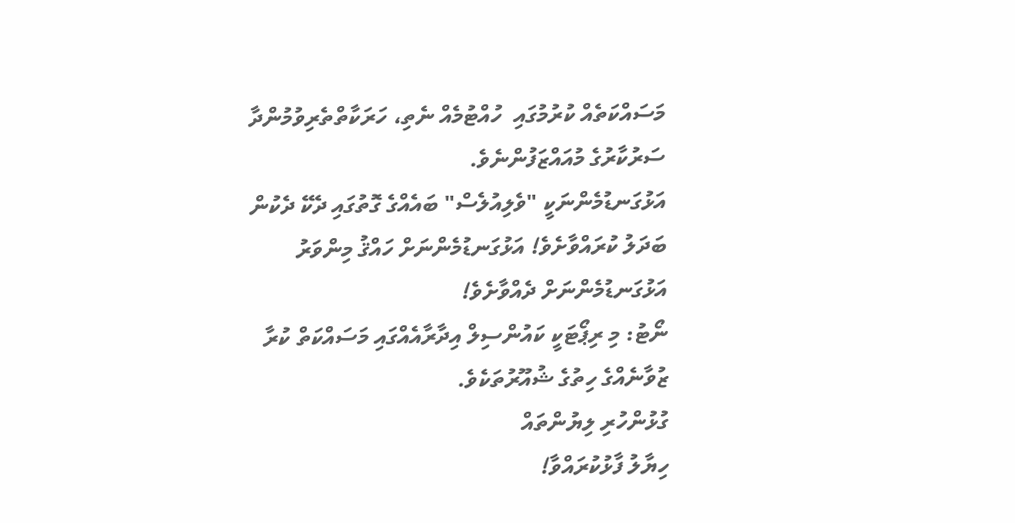މަސައްކަތެއް ކުރުމުގައި  ހުއްޓުމެއް ނެތި، ހަރަކާތްތެރިވުމުންދާ ސަރުކާރުގެ މުއައްޒަފުންނެވެ.
އަޅުގަނޑުމެންނަކީ "ވެލިއުލެސް" ބައެއްގެ ގޮތުގައި ދެކޭ ދެކުން ބަދަލު ކުރައްވާށެވެ! އަޅުގަނޑުމެންނަށް ހައްޤު މިންވަރު އަޅުގަނޑުމެންނަށް ދެއްވާށެވެ!
ނޯޓު: މި ރިޕޯޓަކީ ކައުންސިލް އިދާރާއެއްގައި މަސައްކަތް ކުރާ ޒުވާނެއްގެ ހިތުގެ ޝުއޫރުތަކެވެ.
ގުޅުންހުރި ލިޔުންތައް
ހިޔާލު ފާޅުކުރައްވާ!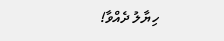ހިޔާލު ދެއްވާ!